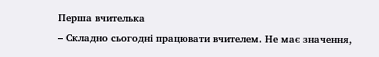Перша вчителька
– Складно сьогодні працювати вчителем. Не має значення,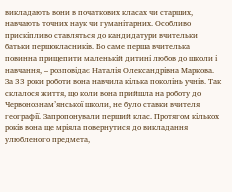викладають вони в початкових класах чи старших, навчають точних наук чи гуманітарних. Особливо прискіпливо ставляться до кандидатури вчительки батьки першокласників. Бо саме перша вчителька повинна прищепити маленькій дитині любов до школи і навчання, – розповідає Наталія Олександрівна Маркова.
За 33 роки роботи вона навчила кілька поколінь учнів. Так склалося життя, що коли вона прийшла на роботу до Червонознам’янської школи, не було ставки вчителя географії. Запропонували перший клас. Протягом кількох років вона ще мріяла повернутися до викладання улюбленого предмета,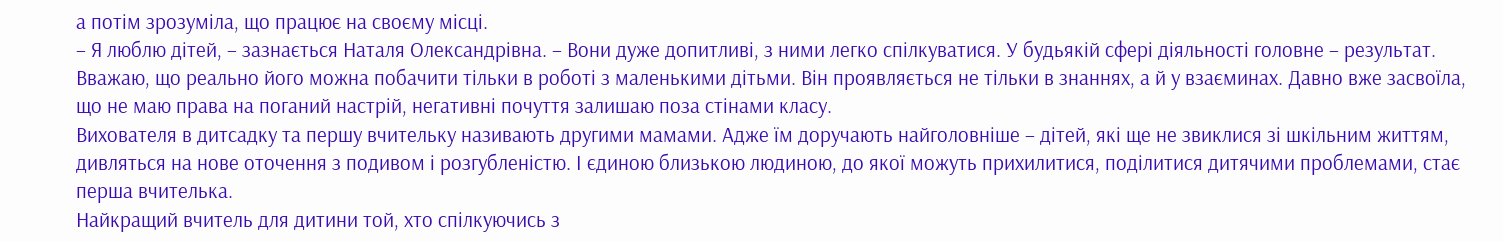а потім зрозуміла, що працює на своєму місці.
– Я люблю дітей, – зазнається Наталя Олександрівна. – Вони дуже допитливі, з ними легко спілкуватися. У будьякій сфері діяльності головне – результат. Вважаю, що реально його можна побачити тільки в роботі з маленькими дітьми. Він проявляється не тільки в знаннях, а й у взаєминах. Давно вже засвоїла, що не маю права на поганий настрій, негативні почуття залишаю поза стінами класу.
Вихователя в дитсадку та першу вчительку називають другими мамами. Адже їм доручають найголовніше – дітей, які ще не звиклися зі шкільним життям, дивляться на нове оточення з подивом і розгубленістю. І єдиною близькою людиною, до якої можуть прихилитися, поділитися дитячими проблемами, стає перша вчителька.
Найкращий вчитель для дитини той, хто спілкуючись з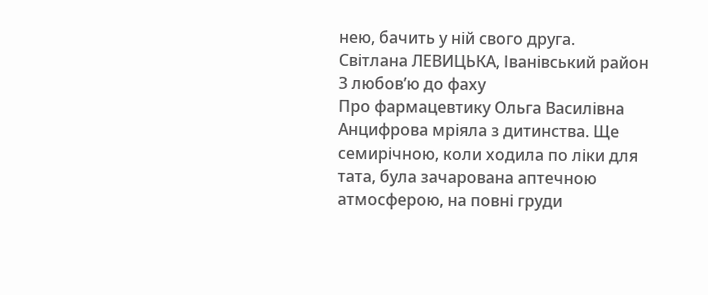нею, бачить у ній свого друга.
Світлана ЛЕВИЦЬКА, Іванівський район
З любов’ю до фаху
Про фармацевтику Ольга Василівна Анцифрова мріяла з дитинства. Ще семирічною, коли ходила по ліки для тата, була зачарована аптечною атмосферою, на повні груди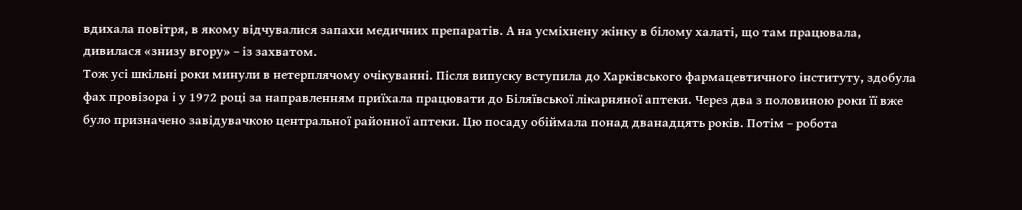вдихала повітря, в якому відчувалися запахи медичних препаратів. А на усміхнену жінку в білому халаті, що там працювала, дивилася «знизу вгору» – із захватом.
Тож усі шкільні роки минули в нетерплячому очікуванні. Після випуску вступила до Харківського фармацевтичного інституту, здобула фах провізора і у 1972 році за направленням приїхала працювати до Біляївської лікарняної аптеки. Через два з половиною роки її вже було призначено завідувачкою центральної районної аптеки. Цю посаду обіймала понад дванадцять років. Потім – робота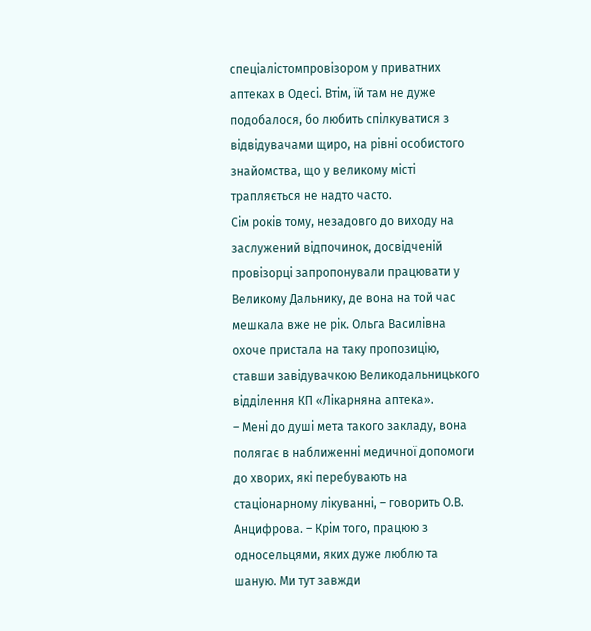спеціалістомпровізором у приватних аптеках в Одесі. Втім, їй там не дуже подобалося, бо любить спілкуватися з відвідувачами щиро, на рівні особистого знайомства, що у великому місті трапляється не надто часто.
Сім років тому, незадовго до виходу на заслужений відпочинок, досвідченій провізорці запропонували працювати у Великому Дальнику, де вона на той час мешкала вже не рік. Ольга Василівна охоче пристала на таку пропозицію, ставши завідувачкою Великодальницького відділення КП «Лікарняна аптека».
– Мені до душі мета такого закладу, вона полягає в наближенні медичної допомоги до хворих, які перебувають на стаціонарному лікуванні, – говорить О.В. Анцифрова. – Крім того, працюю з односельцями, яких дуже люблю та шаную. Ми тут завжди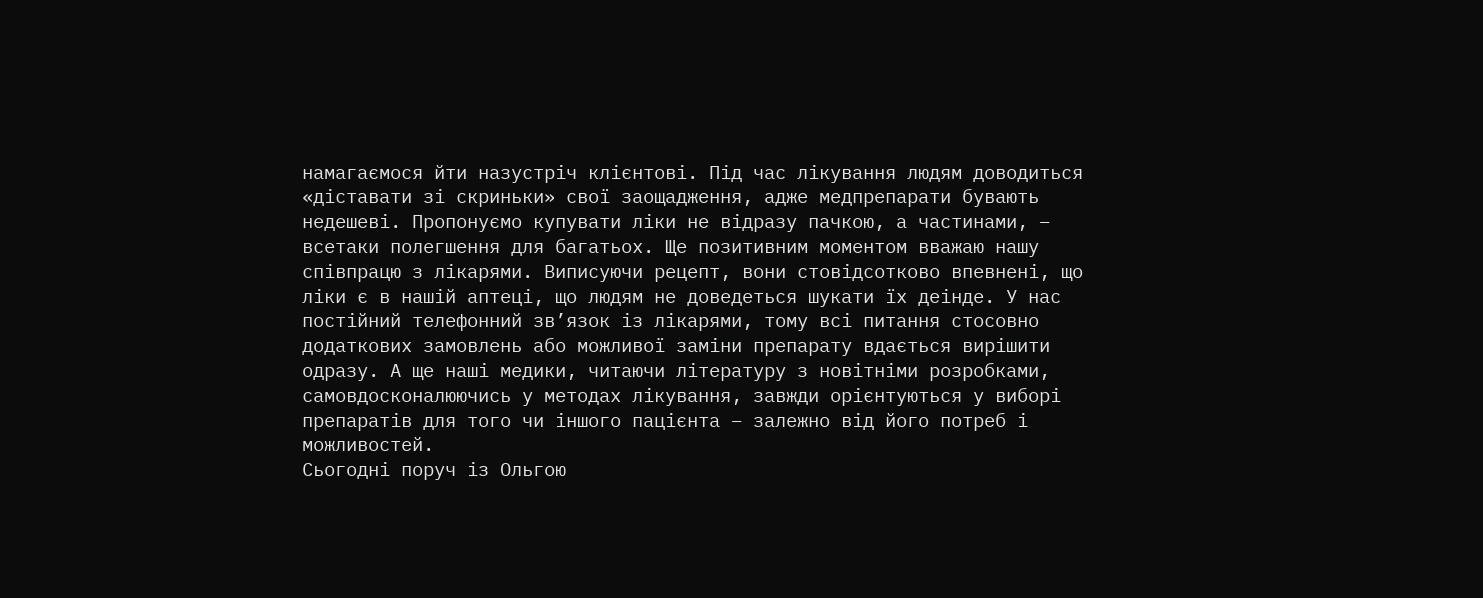намагаємося йти назустріч клієнтові. Під час лікування людям доводиться «діставати зі скриньки» свої заощадження, адже медпрепарати бувають недешеві. Пропонуємо купувати ліки не відразу пачкою, а частинами, – всетаки полегшення для багатьох. Ще позитивним моментом вважаю нашу співпрацю з лікарями. Виписуючи рецепт, вони стовідсотково впевнені, що ліки є в нашій аптеці, що людям не доведеться шукати їх деінде. У нас постійний телефонний зв’язок із лікарями, тому всі питання стосовно додаткових замовлень або можливої заміни препарату вдається вирішити одразу. А ще наші медики, читаючи літературу з новітніми розробками, самовдосконалюючись у методах лікування, завжди орієнтуються у виборі препаратів для того чи іншого пацієнта – залежно від його потреб і можливостей.
Сьогодні поруч із Ольгою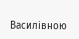Василівною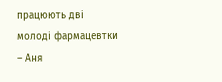працюють дві молоді фармацевтки – Аня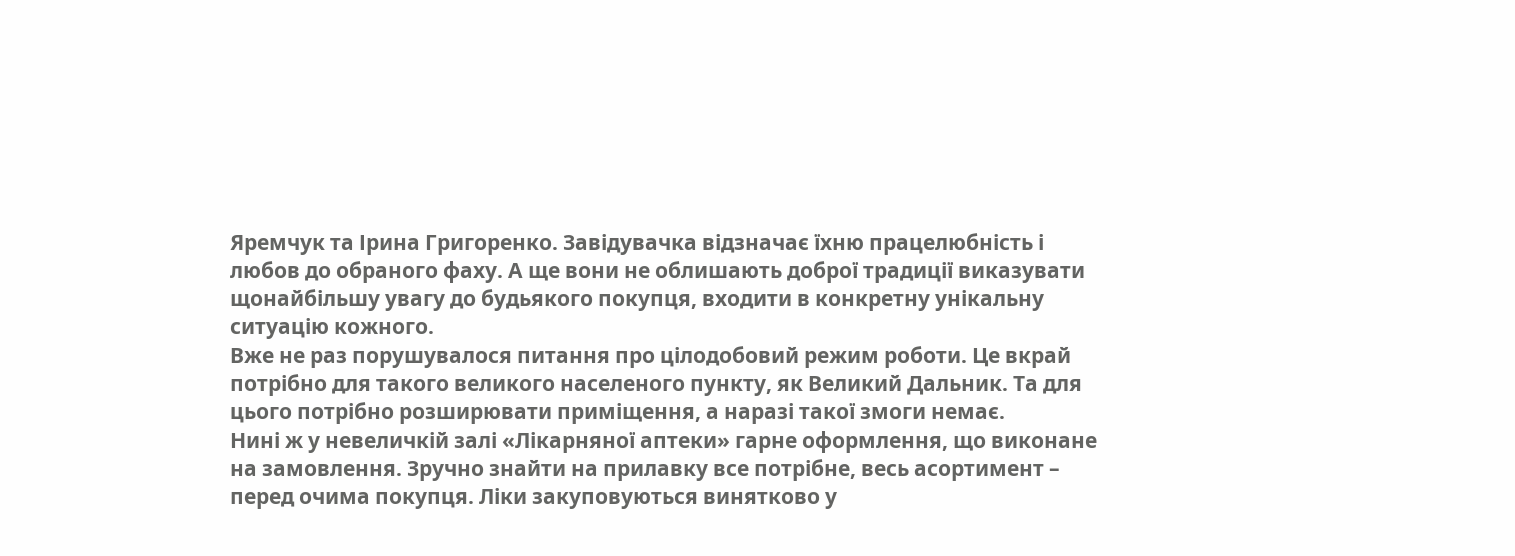Яремчук та Ірина Григоренко. Завідувачка відзначає їхню працелюбність і любов до обраного фаху. А ще вони не облишають доброї традиції виказувати щонайбільшу увагу до будьякого покупця, входити в конкретну унікальну ситуацію кожного.
Вже не раз порушувалося питання про цілодобовий режим роботи. Це вкрай потрібно для такого великого населеного пункту, як Великий Дальник. Та для цього потрібно розширювати приміщення, а наразі такої змоги немає.
Нині ж у невеличкій залі «Лікарняної аптеки» гарне оформлення, що виконане на замовлення. Зручно знайти на прилавку все потрібне, весь асортимент – перед очима покупця. Ліки закуповуються винятково у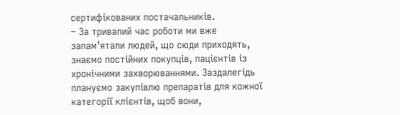сертифікованих постачальників.
– За тривалий час роботи ми вже запам’ятали людей, що сюди приходять, знаємо постійних покупців, пацієнтів із хронічними захворюваннями. Заздалегідь плануємо закупівлю препаратів для кожної категорії клієнтів, щоб вони,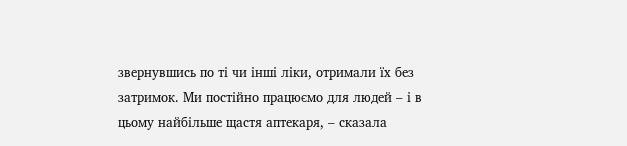звернувшись по ті чи інші ліки, отримали їх без затримок. Ми постійно працюємо для людей – і в цьому найбільше щастя аптекаря, – сказала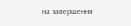на завершення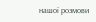нашої розмови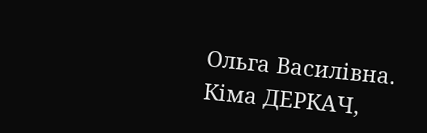Ольга Василівна.
Кіма ДЕРКАЧ,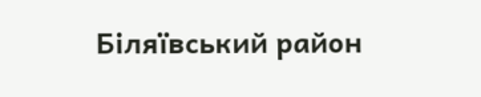Біляївський район